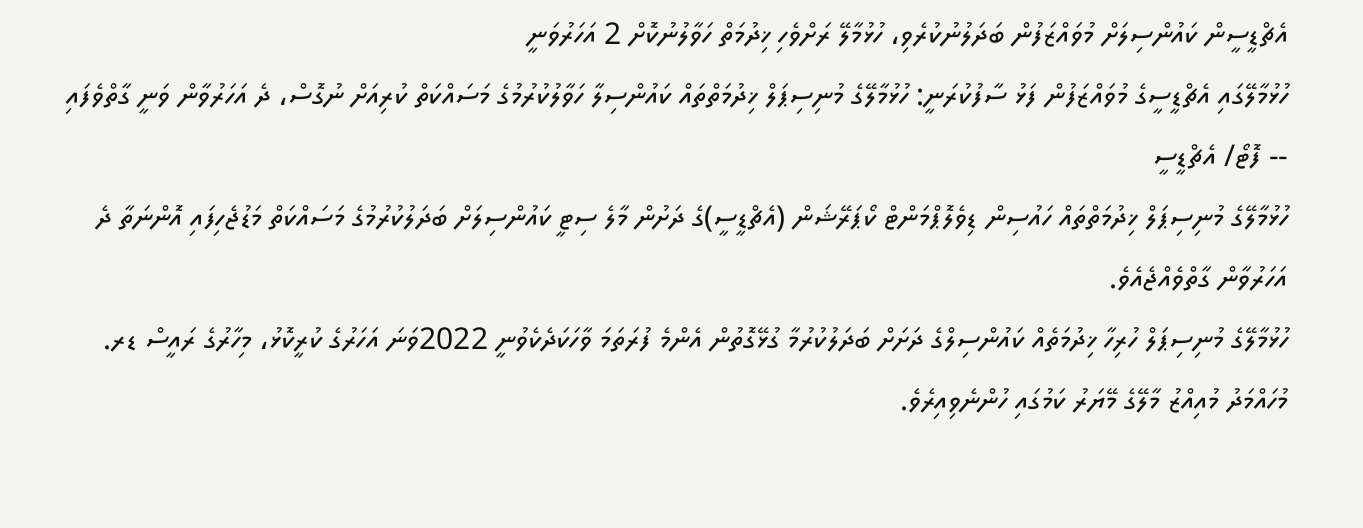އެޗްޑީސީން ކައުންސިލަށް މުވައްޒަފުން ބަދަލުނުކުރެވި، ހުޅުމާލޭ ރަށްވެހި ޚިދުމަތް ހަވާލުނުކޮށް 2 އަހަރުވަނީ
ހުޅުމާލޭގައި އެޗްޑީސީގެ މުވައްޒަފުން ފަޅު ސާފުކުރަނީ: ހުޅުމާލޭގެ މުނިސިޕަލް ޚިދުމަތްތައް ކައުންސިލާ ހަވާލުކުރުމުގެ މަސައްކަތް ކުރިއަށް ނުގޮސް، ދެ އަހަރުވާން ވަނީ ގާތްވެފައި -- ފޮޓޯ/ އެޗްޑީސީ
ހުޅުމާލޭގެ މުނިސިޕަލް ޚިދުމަތްތައް ހައުސިން ޑިވެލޮޕްމަންޓް ކޯޕަރޭޝަން (އެޗްޑީސީ)ގެ ދަށުން މާލެ ސިޓީ ކައުންސިލަށް ބަދަލުކުރުމުގެ މަސައްކަތް މަޑުޖެހިފައި އޮންނަތާ ދެ އަހަރުވާން ގާތްވެއްޖެއެވެ.
ހުޅުމާލޭގެ މުނިސިޕަލް ހުރިހާ ޚިދުމަތެއް ކައުންސިލްގެ ދަށަށް ބަދަލުކުރުމާ ގުޅޭގޮތުން އެންމެ ފުރަތަމަ ވާހަކަދެކެވުނީ 2022ވަނަ އަހަރުގެ ކުރީކޮޅު، މިހާރުގެ ރައީސް ޑރ. މުހައްމަދު މުއިއްޒު މާލޭގެ މޭޔަރު ކަމުގައި ހުންނެވިއިރެވެ.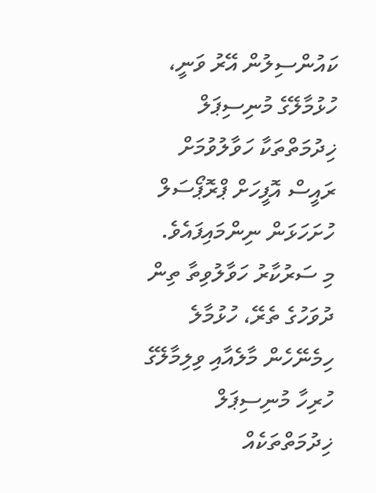ކައުންސިލުން އޭރު ވަނީ، ހުޅުމާލޭގެ މުނިސިޕަލް ޚިދުމަތްތަކާ ހަވާލުވުމަށް ރައީސް އޮފީހަށް ޕްރޮޕޯސަލް ހުށަހަޅަން ނިންމައިފައެވެ.
މި ސަރުކާރު ހަވާލުވިތާ ތިން ދުވަހުގެ ތެރޭ، ހުޅުމާލެ ހިމެނޭހެން މާލެއާއި ވިލިމާލޭގެ ހުރިހާ މުނިސިޕަލް ޚިދުމަތްތަކެއް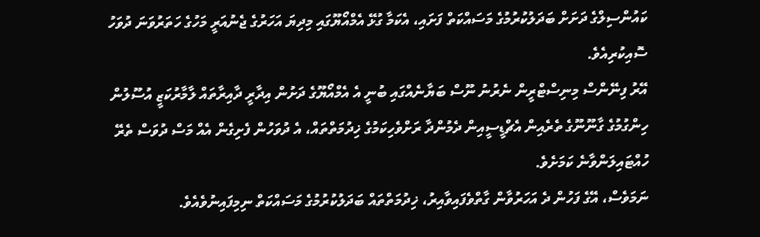ކައުންސިލްގެ ދަށަށް ބަދަލުކުރުމުގެ މަސައްކަތް ފަށައި، އެކަމާ ގުޅޭ އެމްއޯޔޫގައި މިދިޔަ އަހަރުގެ ޖެނުއަރީ މަހުގެ ހަތަރުވަނަ ދުވަހު ސޮއިކުރިއެވެ.
އޭރު ފިނޭންސް މިނިސްޓްރީން ނެރުނު ނޫސް ބަޔާނެއްގައި ބުނީ އެ އެމްއޯޔޫގެ ދަށުން އިދާރީ ދާއިރާތައް ލާމާރުކަޒީ އުސޫލުން ހިންގުމުގެ ގާނޫނޫގެ ތެރެއިން އެޗްޑީސީއިން ދެމުންދާ ރަށްވެހިކަމުގެ ޚިދުމަތްތައް، އެ ދުވަހުން ފެށިގެން އެއް މަސް ދުވަސް ތެރޭ ހުއްޓައިލަންވާނެ ކަމަށެވެ.
ނަމަވެސް، އޭގެ ފަހުން ދެ އަހަރުވާން ގާތްވެފައިވާއިރު، ޚިދުމަތްތައް ބަދަލުކުރުމުގެ މަސައްކަތް ނިމިފައިނުވެއެވެ.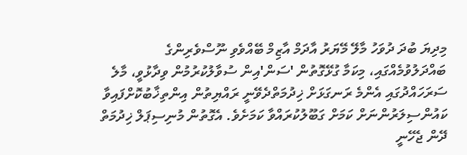މިދިޔަ ބުދަ ދުވަހު މާލޭ މޭޔަރު އާދަމް އާޒިމް ބޭއްވެވި ނޫސްވެރިންގެ ބައްދަލުވުމެއްގައި، މިކަމާ ގުޅޭގޮތުން 'ސަން'އިން ސުވާލުކުރުމުން ވިދާޅުވީ، މާލެ ސަރަހައްދުގައި އެންމެ ރަނގަޅަށް ޚިދުމަތްދެވޭނީ ރައްޔިތުން އިންތިޚާބުކޮށްފައިވާ ކައުންސިލަރުންނަށް ކަމަށް ގަބޫލުކުރައްވާ ކަމަށެވެ. އެގޮތުން މުނިސިޕަލް ޚިދުމަތް ދޭން ޖެހޭނީ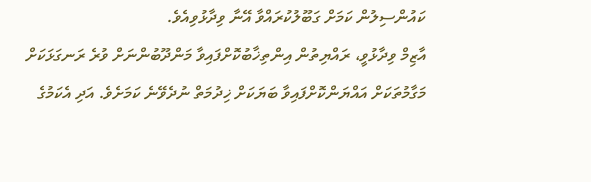ކައުންސިލުން ކަމަށް ގަބޫލުކުރައްވާ އޭނާ ވިދާޅުވިއެވެ.
އާޒިމް ވިދާޅުވީ، ރައްޔިތުން އިންތިޚާބުކޮށްފައިވާ މަންދޫބުންނަށް ވުރެ ރަނގަޅަކަށް މަގާމުތަކަށް އައްޔަންކޮށްފައިވާ ބަޔަކަށް ޚިދުމަތް ނުދެވޭނެ ކަމަށެވެ. އަދި އެކަމުގެ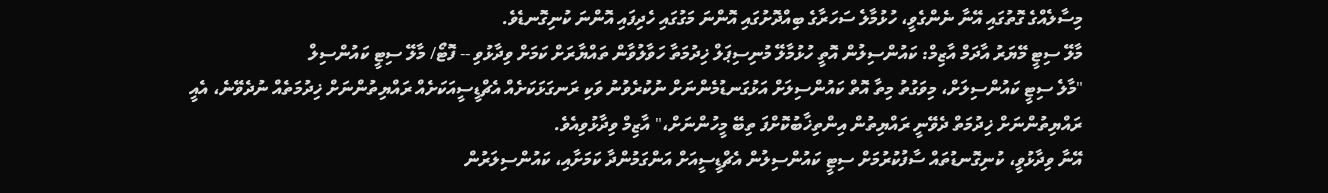މިސާލެއްގެ ގޮތުގައި އޭނާ ނެންގެވީ، ހުޅުމާލެ ސަހަރާގެ ބިއްދޮށުގައި އޮންނަ މަގުގައި ހެދިފައި އޮންނަ ކުނިގޮނޑެވެ.
މާލޭ ސިޓީ މޭޔަރު އާދަމް އާޒިމް: ކައުންސިލުން އޮތީ ހުޅުމާލޭ މުނިސިޕަލް ޚިދުމަތާ ހަވާލުވާން ތައްޔާރަށް ކަމަށް ވިދާޅުވި -- ފޮޓޯ/ މާލޭ ސިޓީ ކައުންސިލް
"މާލެ ސިޓީ ކައުންސިލަށް، މިވަގުތު މިތާ އޮތް ކައުންސިލަށް އަޅުގަނޑުމެންނަށް ނުކުރެވުނު ވަކި ރަނގަޅަކަށެއް އެޗްޑީސީއަކަށެއް ރައްޔިތުންނަށް ޚިދުމަތެއް ނުދެވޭނެ، އެއީ ރައްޔިތުންނަށް ޚިދުމަތް ދެވޭނީ ރައްޔިތުން އިންތިޚާބުކޮށްފަ ތިބޭ މީހުންނަށް،" އާޒިމް ވިދާޅުވިއެވެ.
އޭނާ ވިދާޅުވީ، ކުނިގޮނޑުތައް ސާފުކުރުމަށް ސިޓީ ކައުންސިލުން އެޗްޑީސީއަށް އަންގަމުންދާ ކަމަށާއި، ކައުންސިލަރުން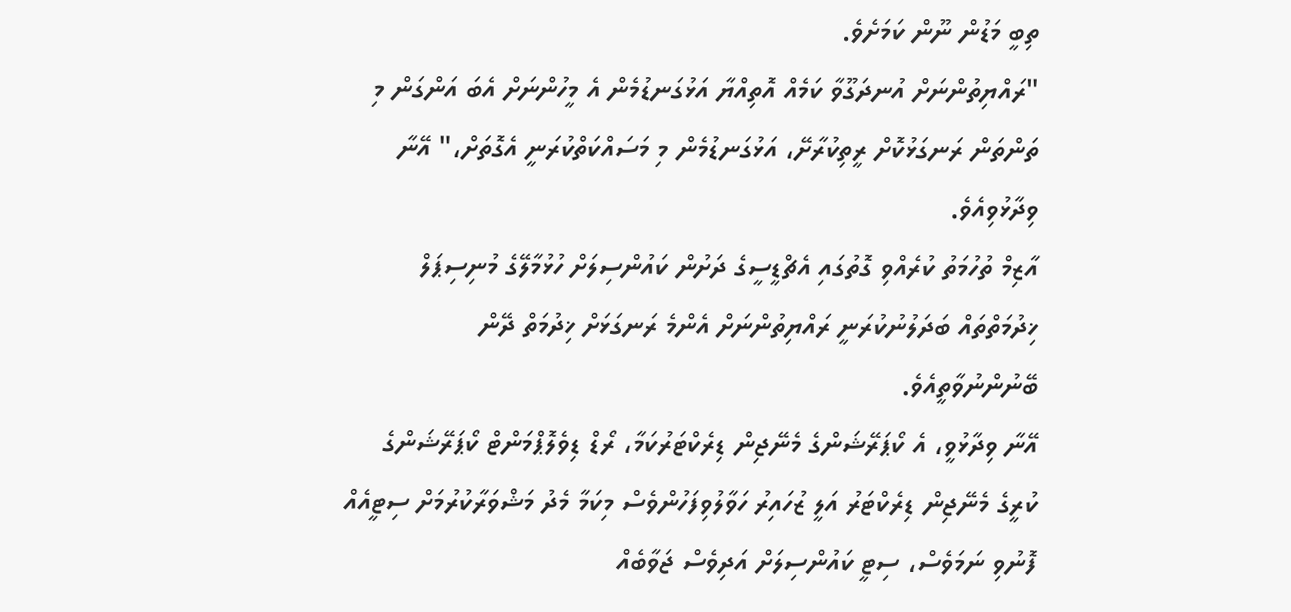ތިބީ މަޑުން ނޫން ކަމަށެވެ.
"ރައްޔިތުންނަށް އުނދަގޫވާ ކަމެއް އޮތިއްޔާ އަޅުގަނޑުމެން އެ މީހުންނަށް އެބަ އަންގަން މި ތަންތަން ރަނގަޅުކޮށް ރީތިކުރާށޭ، އަޅުގަނޑުމެން މި މަސައްކަތްކުރަނީ އެގޮތަށް،" އޭނާ ވިދާޅުވިއެވެ.
އާޒިމް ތުހުމަތު ކުރެއްވި ގޮތުގައި އެޗްޑީސީގެ ދަށުން ކައުންސިލަށް ހުޅުމާލޭގެ މުނިސިޕަލް ޚިދުމަތްތައް ބަދަލުނުކުރަނީ ރައްޔިތުންނަށް އެންމެ ރަނގަޅަށް ޚިދުމަތް ދޭން ބޭނުންނުވާތީއެވެ.
އޭނާ ވިދާޅުވީ، އެ ކޯޕަރޭޝަންގެ މެނޭޖިން ޑިރެކްޓަރުކަމާ، ރޯޑް ޑިވެލޮޕްމަންޓް ކޯޕަރޭޝަންގެ ކުރީގެ މެނޭޖިން ޑިރެކްޓަރު އަލީ ޒުހައިރު ހަވާލުވިފަހުންވެސް މިކަމާ މެދު މަޝްވަރާކުރުމަށް ސިޓީއެއް ފޮނުވި ނަމަވެސް، ސިޓީ ކައުންސިލަށް އަދިވެސް ޖަވާބެއް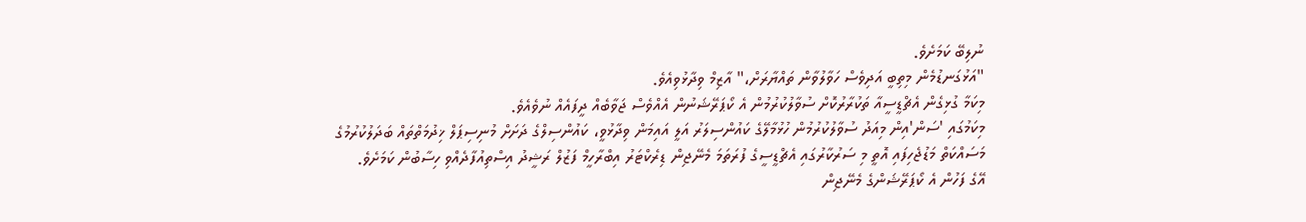ނުލިބޭ ކަމަށެވެ.
"އަޅުގަނޑުމެން މިތިބީ އަދިވެސް ހަވާލުވާން ތައްޔާރަށް،" އާޒިމް ވިދާޅުވިއެވެ.
މިކަމާ ގުޅިގެން އެޗްޑީސީއާ ތަކުރާރުކޮށް ސުވާލުކުރުމުން އެ ކޯޕަރޭޝަނުން އެއްވެސް ޖަވާބެއް ދީފައެއް ނުވެއެވެ.
މިކަމުގައި 'ސަން'އިން މިއަދު ސުވާލުކުރުމުން ހުޅުމާލޭގެ ކައުންސިލަރު އަލީ އައިމަން ވިދާޅުވީ، ކައުންސިލްގެ ދަށަށް މުނިސިޕަލް ޚިދުމަތްތައް ބަދަލުކުރުމުގެ މަސައްކަތް މަޑުޖެހިފައި އޮތީ މި ސަރުކާރުގައި އެޗްޑީސީގެ ފުރަތަމަ މެނޭޖިން ޑިރެކްޓަރު އިބްރާހީމް ފަޒުލް ރަޝީދު އިސްތިއުފާދެއްވި ހިސާބުން ކަމަށެވެ.
އޭގެ ފަހުން އެ ކޯޕަރޭޝަންގެ މެނޭޖިން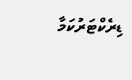ޑިރެކްޓަރުކަމާ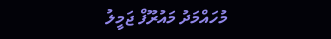މުހައްމަދު މައުރޫފް ޖަމީލު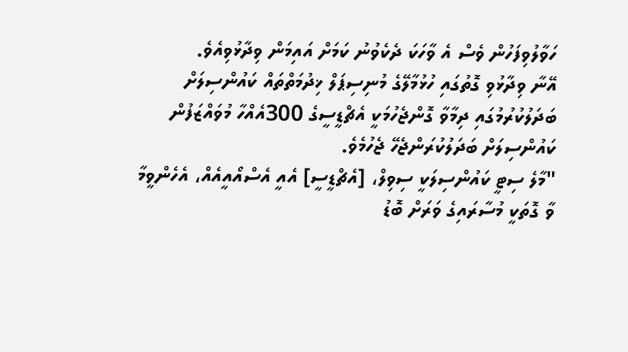ހަވާލުވިފަހުން ވެސް އެ ވާހަކަ ދެކެވުނު ކަމަށް އައިމަން ވިދާޅުވިއެވެ.
އޭނާ ވިދާޅުވި ގޮތުގައި ހުޅުމާލޭގެ މުނިސިޕަލް ޚިދުމަތްތައް ކައުންސިލަށް ބަދަލުކުރުމުގައި ދިމާވާ ގޮންޖެހުމަކީ އެޗްޑީސީގެ 300އެއްހާ މުވައްޒަފުން ކައުންސިލަށް ބަދަލުކުރަންޖެހޭ ޖެހުމެވެ.
"މާލެ ސިޓީ ކައުންސިލަކީ ސިވިލް، [އެޗްޑީސީ] އެއީ އެސްއޯއީއެއް، އެހެންވީމާ ވާ ގޮތަކީ މުސާރައިގެ ވަރަށް ބޮޑު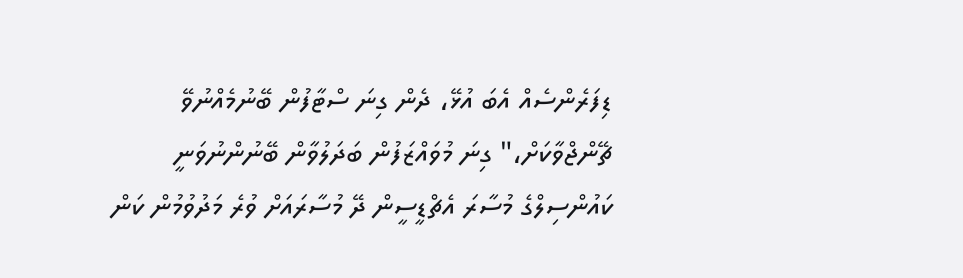ޑިފަރެންސެއް އެބަ އުޅޭ، ދެން ގިނަ ސްޓާފުން ބޭނުމެއްނުވޭ ޗޭންޖްވާކަށް،" ގިނަ މުވައްޒަފުން ބަދަލުވާން ބޭނުންނުވަނީ ކައުންސިލްގެ މުސާރަ އެޗްޑީސީން ދޭ މުސާރައަށް ވުރެ މަދުވުމުން ކަން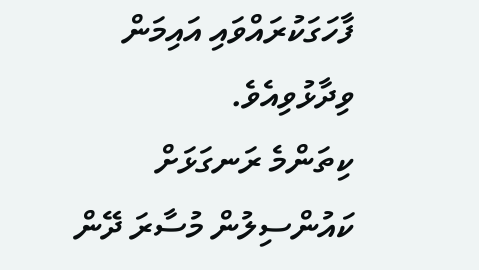ފާހަގަކުރައްވައި އައިމަން ވިދާޅުވިއެވެ.
ކިތަންމެ ރަނގަޅަށް ކައުންސިލުން މުސާރަ ދޭން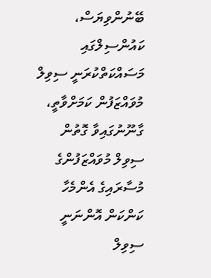ބޭނުންވިޔަސް، ކައުންސިލްގައި މަސައްކަތްކުރަނީ ސިވިލް މުވައްޒަފުން ކަމަށްވާތީ، ގާނޫނުގައިވާ ގޮތުން ސިވިލް މުވައްޒަފުންގެ މުސާރައިގެ އެންމެހާ ކަންކަން އޮންނަނީ ސިވިލް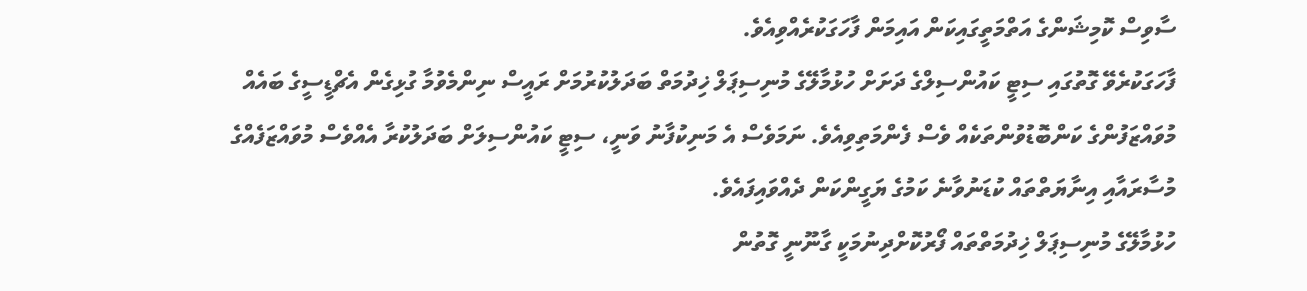ސާވިސް ކޮމިޝަންގެ އަތްމަތީގައިކަން އައިމަން ފާހަގަކުރެއްވިއެވެ.
ފާހަގަކުރެވޭ ގޮތުގައި ސިޓީ ކައުންސިލްގެ ދަށަށް ހުޅުމާލޭގެ މުނިސިޕަލް ޚިދުމަތް ބަދަލުކުރުމަށް ރައީސް ނިންމެވުމާ ގުޅިގެން އެޗްޑީސީގެ ބައެއް މުވައްޒަފުންގެ ކަންބޮޑުވުންތަކެއް ވެސް ފެންމަތިވިއެވެ. ނަމަވެސް އެ މަނިކުފާނު ވަނީ، ސިޓީ ކައުންސިލަށް ބަދަލުކުރާ އެއްވެސް މުވައްޒަފެއްގެ މުސާރައާއި އިނާޔަތްތައް ކުޑަނުވާނެ ކަމުގެ ޔަގީންކަން ދެއްވައިފައެވެ.
ހުޅުމާލޭގެ މުނިސިޕަލް ޚިދުމަތްތައް ފޯރުކޮށްދިނުމަކީ ގާނޫނީ ގޮތުން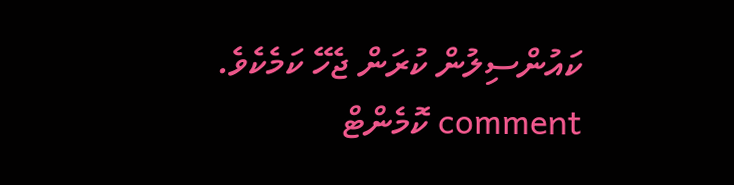ކައުންސިލުން ކުރަން ޖެހޭ ކަމެކެވެ.
comment ކޮމެންޓް